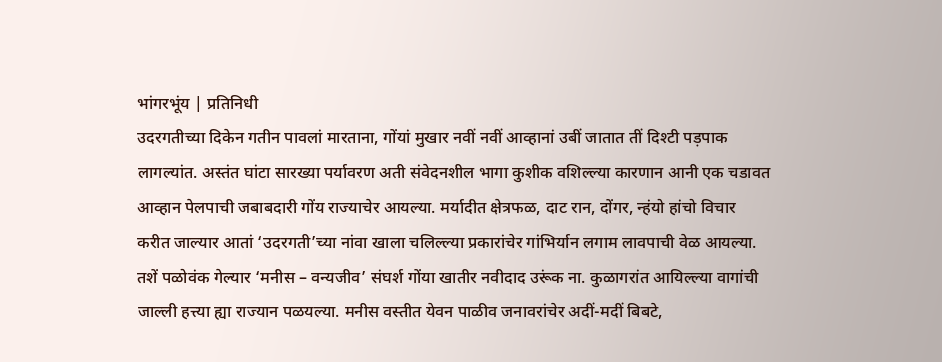भांगरभूंय | प्रतिनिधी
उदरगतीच्या दिकेन गतीन पावलां मारताना, गोंयां मुखार नवीं नवीं आव्हानां उबीं जातात तीं दिश्टी पड़पाक लागल्यांत. अस्तंत घांटा सारख्या पर्यावरण अती संवेदनशील भागा कुशीक वशिल्ल्या कारणान आनी एक चडावत आव्हान पेलपाची जबाबदारी गोंय राज्याचेर आयल्या. मर्यादीत क्षेत्रफळ, दाट रान, दोंगर, न्हंयो हांचो विचार करीत जाल्यार आतां ‘उदरगती’च्या नांवा खाला चलिल्ल्या प्रकारांचेर गांभिर्यान लगाम लावपाची वेळ आयल्या.
तशें पळोवंक गेल्यार ‘मनीस – वन्यजीव’ संघर्श गोंया खातीर नवीदाद उरूंक ना. कुळागरांत आयिल्ल्या वागांची जाल्ली हत्त्या ह्या राज्यान पळयल्या. मनीस वस्तीत येवन पाळीव जनावरांचेर अदीं-मदीं बिबटे,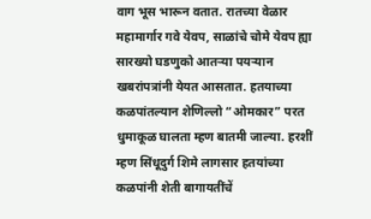वाग भूस भारून वतात. रातच्या वेळार महामार्गार गवे येवप, साळांचे चोमे येवप ह्या सारख्यो घडणुको आतऱ्या पयऱ्यान खबरांपत्रांनी येयत आसतात. हतयाच्या कळपांतल्यान शेणिल्लो “ओमकार” परत धुमाकूळ घालता म्हण बातमी जाल्या. हरशीं म्हण सिंधूदुर्ग शिमे लागसार हतयांच्या कळपांनी शेती बागायतींचें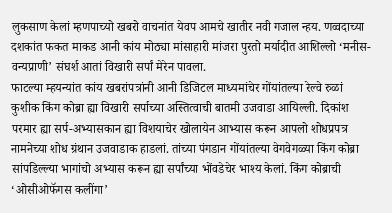लुकसाण केलां म्हणपाच्यो खबरो वाचनांत येवप आमचे खातीर नवी गजाल न्हय. णव्वदाच्या दशकांत फकत माकड आनी कांय मोठ्या मांसाहारी मांजरा पुरतो मर्यादीत आशिल्लो ‘मनीस- वन्यप्राणी’ संघर्श आतां विखारी सर्पां मेरेन पावला.
फाटल्या म्हयन्यांत कांय खबरांपत्रांनी आनी डिजिटल माध्यमांचेर गोंयांतल्या रेल्वे रुळां कुशीक किंग कोब्रा ह्या विखारी सर्पाच्या अस्तित्वाची बातमी उजवाडा आयिल्ली. दिकांश परमार ह्या सर्प-अभ्यासकान ह्या विशयाचेर खोलायेन आभ्यास करून आपलो शोधप्रपत्र नामनेच्या शोध ग्रंथान उजवाडाक हाडलां. तांच्या पंगडान गोंयांतल्या वेगवेगळ्या किंग कोब्रा सांपडिल्ल्या भागांचो अभ्यास करून ह्या सर्पांच्या भोंवडेचेर भाश्य केलां. किंग कोब्राची ‘ओसीओफॅगस कलींगा’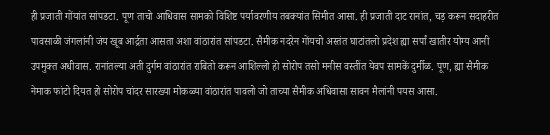ही प्रजाती गोंयांत सांपडटा. पूण ताचो आधिवास सामको विशिष्ट पर्यावरणीय तबक्यांत सिमीत आसा. ही प्रजाती दाट रानांत, चड़ करून सदाहरीत पावसाळी जंगलांनी जंय खूब आर्द्रता आसता अशा वांठारांत सांपडटा. सैमीक नदरेन गोंयचो अस्तंत घाटांतलो प्रदेश ह्या सर्पां खातीर योग्य आनी उपमुक्त अधीवास. रानांतल्या अती दुर्गम वांठारांत राबितो करून आशिल्लो हो सोरोप तसो मनीस वस्तींत येवप सामकें दुर्मीळ. पूण, ह्या सैमीक नेमाक फांटो दियत हो सोरोप चांदर सारख्या मोकळ्या वांठारांत पावलो जो ताच्या सैमीक अधिवासा सावन मैलांनी पयस आसा.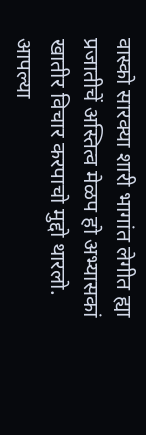वास्को सारक्या शारी भागांत लेगीत ह्या प्रजातीचें अस्तित्व मेळप हो अभ्यासकां खातीर विचार करपाचो मुद्दो थारलो. आपल्या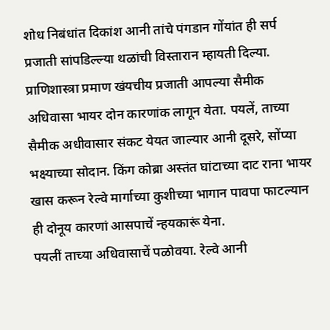शोध निबंधांत दिकांश आनी तांचे पंगडान गोंयांत ही सर्प प्रजाती सांपडिल्ल्या थळांची विस्तारान म्हायती दिल्या.
प्राणिशास्त्रा प्रमाण खंयचीय प्रजाती आपल्या सैमीक अधिवासा भायर दोन कारणांक लागून येता. पयलें, ताच्या सैमीक अधीवासार संकट येयत जाल्यार आनी दूसरे, सोंप्या भक्ष्याच्या सोदान. किंग कोब्रा अस्तंत घांटाच्या दाट राना भायर खास करून रेल्वे मार्गाच्या कुशीच्या भागान पावपा फाटल्यान ही दोनूय कारणां आसपाचें न्हयकारूं येना.
पयलीं ताच्या अधिवासाचें पळोवया. रेल्वे आनी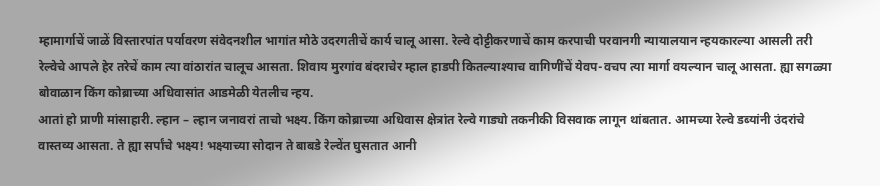म्हामार्गाचें जाळें विस्तारपांत पर्यावरण संवेदनशील भागांत मोठे उदरगतीचें कार्य चालू आसा. रेल्वे दोट्टीकरणाचें काम करपाची परवानगी न्यायालयान न्हयकारल्या आसली तरी रेल्वेचे आपले हेर तरेचें काम त्या वांठारांत चालूच आसता. शिवाय मुरगांव बंदराचेर म्हाल हाडपी कितल्याश्याच वागिणींचें येवप-वचप त्या मार्गा वयल्यान चालू आसता. ह्या सगळ्या बोवाळान किंग कोब्राच्या अधिवासांत आडमेळी येतलीच न्हय.
आतां हो प्राणी मांसाहारी. ल्हान – ल्हान जनावरां ताचो भक्ष्य. किंग कोब्राच्या अधिवास क्षेत्रांत रेल्वे गाड्यो तकनीकी विसवाक लागून थांबतात. आमच्या रेल्वे डब्यांनी उंदरांचे वास्तव्य आसता. ते ह्या सर्पांचे भक्ष्य! भक्ष्याच्या सोदान ते बाबडे रेल्वेंत घुसतात आनी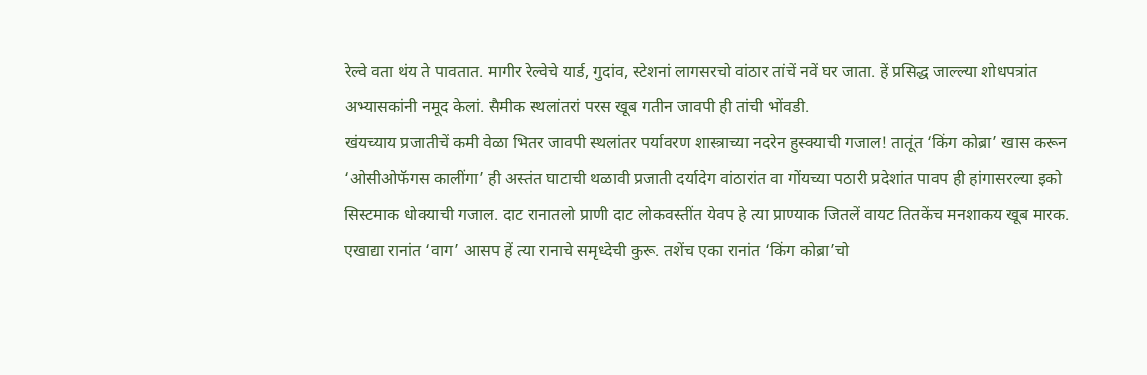रेल्वे वता थंय ते पावतात. मागीर रेल्वेचे यार्ड, गुदांव, स्टेशनां लागसरचो वांठार तांचें नवें घर जाता. हें प्रसिद्ध जाल्ल्या शोधपत्रांत अभ्यासकांनी नमूद केलां. सैमीक स्थलांतरां परस खूब गतीन जावपी ही तांची भोंवडी.
खंयच्याय प्रजातीचें कमी वेळा भितर जावपी स्थलांतर पर्यावरण शास्त्राच्या नदरेन हुस्क्याची गजाल! तातूंत ‘किंग कोब्रा’ खास करून ‘ओसीओफॅगस कालींगा’ ही अस्तंत घाटाची थळावी प्रजाती दर्यादेग वांठारांत वा गोंयच्या पठारी प्रदेशांत पावप ही हांगासरल्या इको सिस्टमाक धोक्याची गजाल. दाट रानातलो प्राणी दाट लोकवस्तींत येवप हे त्या प्राण्याक जितलें वायट तितकेंच मनशाकय खूब मारक.
एखाद्या रानांत ‘वाग’ आसप हें त्या रानाचे समृध्देची कुरू. तशेंच एका रानांत ‘किंग कोब्रा’चो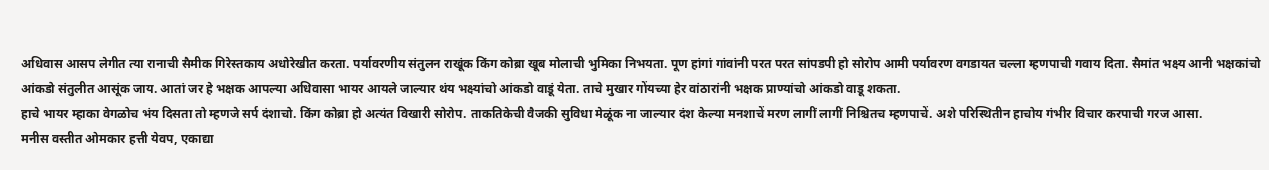अधिवास आसप लेगीत त्या रानाची सैमीक गिरेस्तकाय अधोरेखीत करता. पर्यावरणीय संतुलन राखूंक किंग कोब्रा खूब मोलाची भुमिका निभयता. पूण हांगां गांवांनी परत परत सांपडपी हो सोरोप आमी पर्यावरण वगडायत चल्ला म्हणपाची गवाय दिता. सैमांत भक्ष्य आनी भक्षकांचो आंकडो संतुलीत आसूंक जाय. आतां जर हे भक्षक आपल्या अधिवासा भायर आयले जाल्यार थंय भक्ष्यांचो आंकडो वाडूं येता. ताचे मुखार गोंयच्या हेर वांठारांनी भक्षक प्राण्यांचो आंकडो वाडू शकता.
हाचे भायर म्हाका वेगळोच भंय दिसता तो म्हणजे सर्प दंशाचो. किंग कोब्रा हो अत्यंत विखारी सोरोप. ताकतिकेची वैजकी सुविधा मेळूंक ना जाल्यार दंश केल्या मनशाचें मरण लागीं लागीं निश्चितच म्हणपाचें. अशे परिस्थितीन हाचोय गंभीर विचार करपाची गरज आसा.
मनीस वस्तीत ओमकार हत्ती येवप, एकाद्या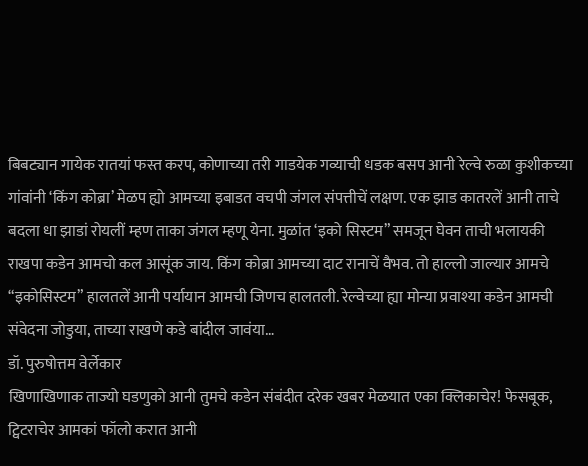बिबट्यान गायेक रातयां फस्त करप, कोणाच्या तरी गाडयेक गव्याची धडक बसप आनी रेल्वे रुळा कुशीकच्या गांवांनी ‘किंग कोब्रा’ मेळप ह्यो आमच्या इबाडत वचपी जंगल संपत्तीचें लक्षण. एक झाड कातरलें आनी ताचे बदला धा झाडां रोयलीं म्हण ताका जंगल म्हणू येना. मुळांत ‘इको सिस्टम” समजून घेवन ताची भलायकी राखपा कडेन आमचो कल आसूंक जाय. किंग कोब्रा आमच्या दाट रानाचें वैभव. तो हाल्लो जाल्यार आमचे “इकोसिस्टम” हालतलें आनी पर्यायान आमची जिणच हालतली. रेल्वेच्या ह्या मोन्या प्रवाश्या कडेन आमची संवेदना जोडुया, ताच्या राखणे कडे बांदील जावंया…
डॉ. पुरुषोत्तम वेर्लेकार
खिणाखिणाक ताज्यो घडणुको आनी तुमचे कडेन संबंदीत दरेक खबर मेळयात एका क्लिकाचेर! फेसबूक, ट्विटराचेर आमकां फॉलो करात आनी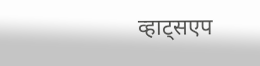व्हाट्सएप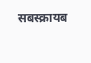सबस्क्रायब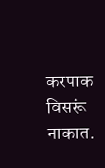करपाक विसरूं नाकात.